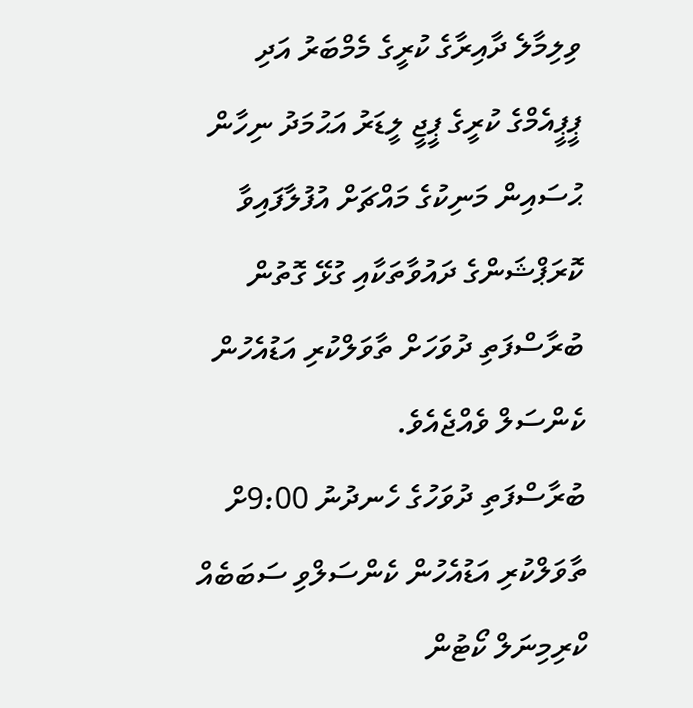ވިލިމާލެ ދާއިރާގެ ކުރީގެ މެމްބަރު އަދި ޕީޕީއެމްގެ ކުރީގެ ޕީޖީ ލީޑަރު އަޙުމަދު ނިހާން ޙުސައިން މަނިކުގެ މައްޗަށް އުފުލާފައިވާ ކޮރަޕްޝަންގެ ދައުވާތަކާއި ގުޅޭ ގޮތުން ބުރާސްފަތި ދުވަހަށް ތާވަލްކުރި އަޑުއެހުން ކެންސަލް ވެއްޖެއެވެ.
ބުރާސްފަތި ދުވަހުގެ ހެނދުނު 9:00ށް ތާވަލްކުރި އަޑުއެހުން ކެންސަލްވި ސަބަބެއް ކްރިމިނަލް ކޯޓުން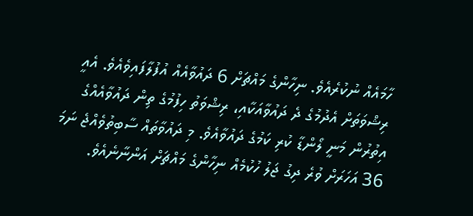ހާމައެއް ނުކުރެއެވެ. ނިހާންގެ މައްޗަށް 6 ދައުވާއެއް އުފުލާފައިވެއެވެ. އެއީ ރިޝްވަތަށް އެދުމުގެ ދެ ދައުވާއަކާއި، ރިޝްވަތު ހިފުމުގެ ތިން ދައުވާއެއްގެ އިތުރުން މަނީ ލޯންޑާ ކުރި ކަމުގެ ދައުވާއެވެ. މި ދައުވާތައް ސާބިތުވެއްޖެ ނަމަ 36 އަހަރަށް ވުރެ ދިގު ޖަލު ހުކުމެއް ނިހާންގެ މައްޗަށް އަންނާނެއެވެ.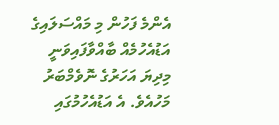އެންމެ ފަހުން މި މައްސަލައިގެ އަޑުއެހުމެއް ބާއްވާފައިވަނީ މިދިޔަ އަހަރުގެ ނޮވެމްބަރު މަހުއެވެ. އެ އަޑުއެހުމުގައި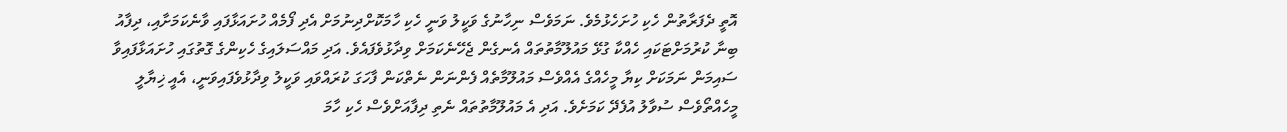އޮތީ ދެފަރާތުން ހެކި ހުށަހެޅުމެވެ. ނަމަވެސް ނިހާނުގެ ވަކީލު ވަނީ ހެކި ހާމަކޮށްދިނުމަށް އެދި ފޯމެއް ހުށައަޅާފައި ވާނެކަމަށާއި، ދިފާއު ބިނާ ކުރުމަށްޓަކައި ހެއްކާ ގުޅޭ މައުލޫމާތުތައް އެނގެން ޖެހޭނެކަމަށް ވިދާޅުވެފައެވެ. އަދި މައްސަލައިގެ ހެކިންގެ ގޮތުގައި ހުށައަޅާފައިވާ ސައިމަން ނަމަކަށް ކިޔާ މީހެއްގެ އެއްވެސް މައުލޫމާތެއް ފެންނަން ނެތްކަން ފާހަގަ ކުރައްވައި ވަކީލު ވިދާޅުވެފައިވަނީ، އެއީ ޚިޔާލީ މީހެއްތޯވެސް ސުވާލު އުފެދޭ ކަމަށެވެ. އަދި އެ މައުލޫމާތުތައް ނެތި ދިފާއަށްވެސް ހެކި ހާމަ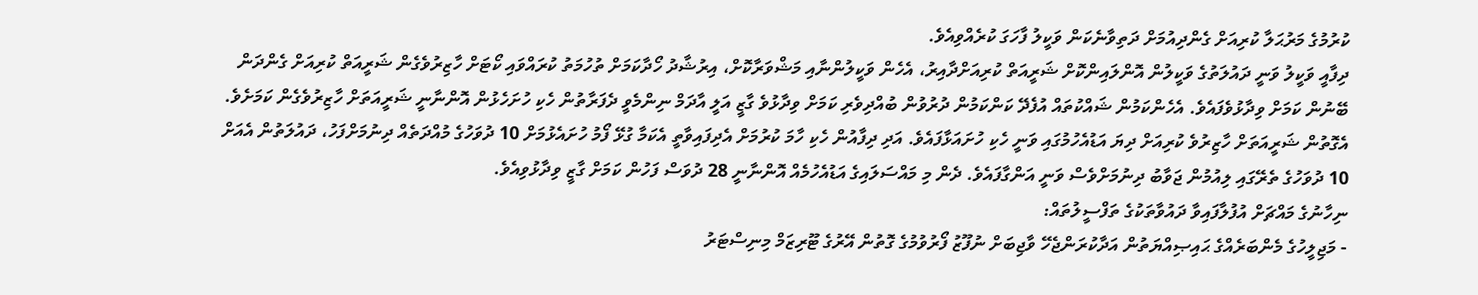ކުރުމުގެ މަރުޙަލާ ކުރިއަށް ގެންދިއުމަށް ދަތިވާނެކަން ވަކީލު ފާހަގަ ކުރެއްވިއެވެ.
ދިފާއީ ވަކީލު ވަނީ ދައުލަތުގެ ވަކީލުން އޮންލައިންކޮށް ޝަރީއަތް ކުރިއަށްދާއިރު، އެހެން ވަކީލުންނާއި މަޝްވަރާކޮށް، އިރުޝާދު ހޯދާކަމަށް ތުހުމަތު ކުރައްވައި ކޯޓަށް ހާޒިރުވެގެން ޝަރީއަތް ކުރިއަށް ގެންދަން ބޭނުން ކަމަށް ވިދާޅުވެފައެވެ. އެހެންކަމުން ޝައްކުތައް އުފެދޭ ކަންކަމުން ދުރުވުން ބުއްދިވެރި ކަމަށް ވިދާޅުވެ ގާޒީ އަލީ އާދަމް ނިންމެވީ ދެފަރާތުން ހެކި ހުށަހެޅުން އޮންނާނީ ޝަރީއަތަށް ހާޒިރުވެގެން ކަމަށެވެ.
އެގޮތުން ޝަރީއަތަށް ހާޒިރުވެ ކުރިއަށް ދިޔަ އަޑުއެހުމުގައި ވަނީ ހެކި ހުށައަޅާފައެވެ. އަދި ދިފާއުން ހެކި ހާމަ ކުރުމަށް އެދިފައިވާތީ އެކަމާ ގުޅޭ ފޯމު ހުށައެޅުމަށް 10 ދުވަހުގެ މުއްދަތެއް ދިނުމަށްފަހު، ދައުލަތުން އެއަށް 10 ދުވަހުގެ ތެރޭގައި ލިއުމުން ޖަވާބު ދިނުމަށްވެސް ވަނީ އަންގާފައެވެ. ދެން މި މައްސަލައިގެ އަޑުއެހުމެއް އޮންނާނީ 28 ދުވަސް ފަހުން ކަމަށް ގާޒީ ވިދާޅުވިއެވެ.
ނިހާނުގެ މައްޗަށް އުފުލާފައިވާ ދައުވާތަކުގެ ތަފްސީލުތައް:
- މަޖިލީހުގެ މެންބަރެއްގެ ޙައިޞިއްޔަތުން އަދާކުރަންޖެހޭ ވާޖިބަށް ނުފޫޒު ފޯރުވުމުގެ ގޮތުން އޭރުގެ ޓޫރިޒަމް މިނިސްޓަރު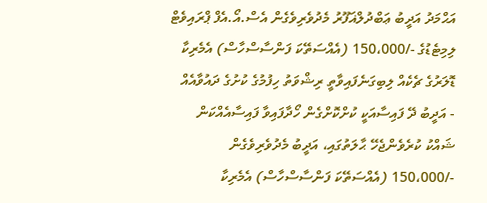އަޙްމަދު އަދީބު ޢަބްދުލްޣަފޫރު މެދުވެރިވެގެން އެސް.އޯ.އެފް ޕްރައިވެޓް ލިމިޓެޑުގެ -/150،000 (އެއްސަތޭކަ ފަންސާސްހާސް) އެމެރިކާ ޑޮލަރުގެ ޗެކެއް ލިބިގަނެފައިވާތީ ރިޝްވަތު ހިފުމުގެ ކުށުގެ ދައުވާއެއް
- އަދީބު ދޭ ފައިސާއަކީ ކުށްކޮށްގެން ހޯދާފައިވާ ފައިސާއެއްކަން ޝައްކު ކުރެވެންޖެހޭ ޙާލަތުގައި، އަދީބު މެދުވެރިވެގެން -/150،000 (އެއްސަތޭކަ ފަންސާސްހާސް) އެމެރިކާ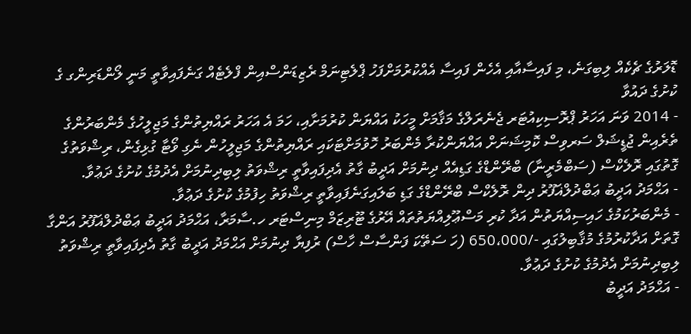ޑޮލަރުގެ ޗެކެއް ލިބިގަނެ، މި ފައިސާއާއި އެހެން ފައިސާ އެއްކުރުމަށްފަހު ޕްލެޓިނަމް ރެޒިޑަންސްއިން ފްލެޓެއް ގަނެފައިވާތީ މަނީ ލޯންޑަރިންގ ގެ ކުށުގެ ދައުވާ
- 2014 ވަނަ އަހަރު ޕްރޮސިކިއުޓަރ ޖެނެރަލްގެ މަޤާމަށް މީހަކު އައްޔަން ކުރުމަށާއި، ހަމަ އެ އަހަރު ރައްޔިތުންގެ މަޖިލީހުގެ މެންބަރުންގެ ތެރެއިން ޖުޑީޝަލް ސަރވިސް ކޮމިޝަނަށް އައްޔަންކުރާ މެންބަރު ހޮވުމަށްޓަކައި ރައްޔިތުންގެ މަޖިލީހުން ނެގި ވޯޓާ ގުޅިގެން، ރިޝްވަތުގެ ގޮތުގައި ރޮލެކްސް (ސަބްމެރީނާ) ބްރޭންޑްގެ ގަޑިއެއް ދިނުމަށް އަދީބު ގާތު އެދިފައިވާތީ ރިޝްވަތު ލިބިދިނުމަށް އެދުމުގެ ކުށުގެ ދަޢުވާ.
- އަޙްމަދު އަދީބު ޢަބްދުލްޣަފޫރު ދިން ރޮލެކްސް ބްރޭންޑްގެ ގަޑި ބަލައިގަނެފައިވާތީ ރިޝްވަތު ހިފުމުގެ ކުށުގެ ދަޢުވާ.
- މެންބަރުކަމުގެ ހައިސިއްޔަތުން އަދާ ކުރި މަސްޢޫލިއްޔަތުތައް އޭރުގެ ޓޫރިޒަމް މިނިސްޓަރ ހ.ސާމަރާ، އަޙްމަދު އަދީބު ޢަބްދުލްޣަފޫރު އަންގާ ގޮތަށް އަދާކުރުމުގެ މުޤާބިލުގައި -/650،000 (ހަ ސަތޭކަ ފަންސާސް ހާސް) ރުފިޔާ ދިނުމަށް އަޙްމަދު އަދީބު ގާތު އެދިފައިވާތީ ރިޝްވަތު ލިބިދިނުމަށް އެދުމުގެ ކުށުގެ ދަޢުވާ.
- އަޙްމަދު އަދީބު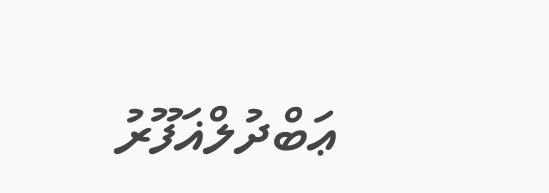ޢަބްދުލްޣަފޫރު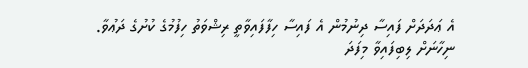އެ ޢަދަދަށް ފައިސާ ދިނުމުން އެ ފައިސާ ހިފާފައިވާތީ ރިޝްވަތު ހިފުމުގެ ކުށުގެ ދަޢުވާ.
ނިހާނަށް ލިބިފައިވާ މިފަދަ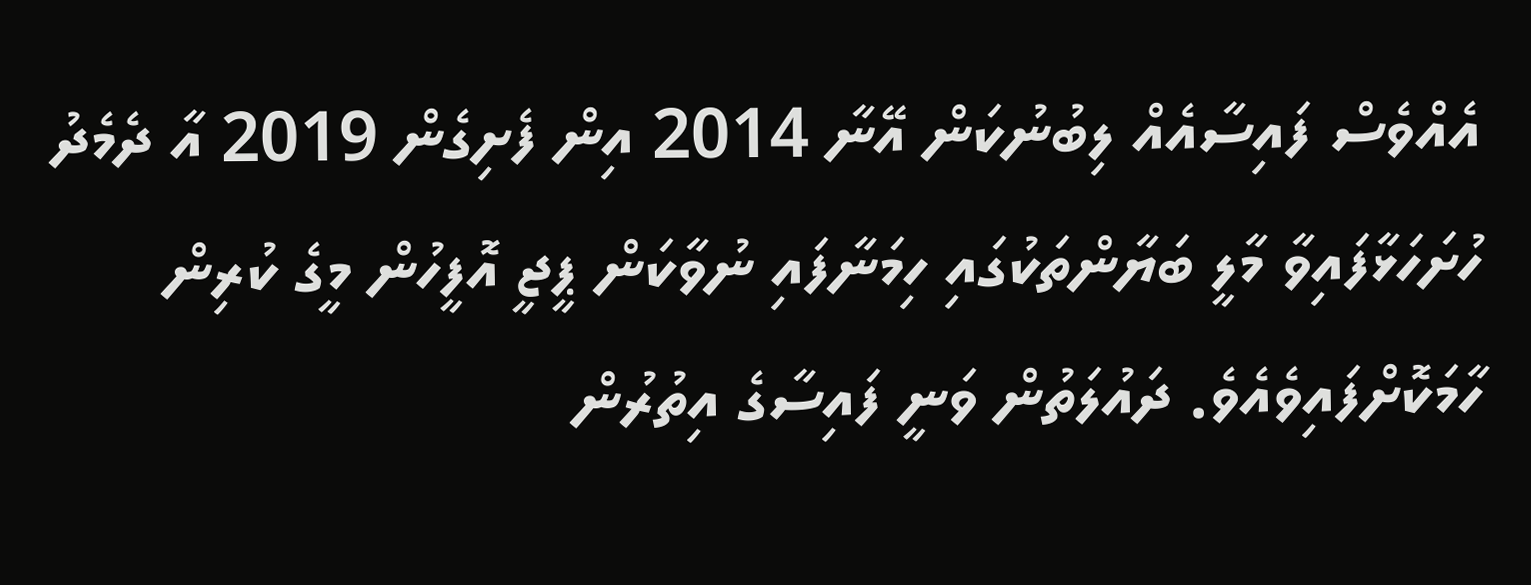އެއްވެސް ފައިސާއެއް ލިބުނުކަން އޭނާ 2014 އިން ފެށިގެން 2019 އާ ދެމެދު ހުށަހަޅާފައިވާ މާލީ ބަޔާންތަކުގައި ހިމަނާފައި ނުވާކަން ޕީޖީ އޮފީހުން މީގެ ކުރިން ހާމަކޮށްފައިވެއެވެ. ދައުލަތުން ވަނީ ފައިސާގެ އިތުރުން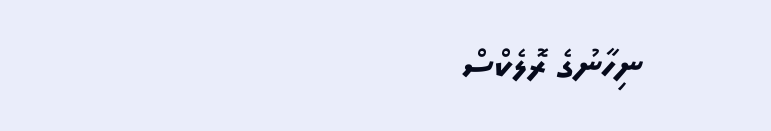ނިހާނުގެ ރޮލެކްސް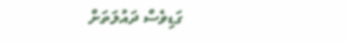ގަޑިވެސް ދައުލަތަށް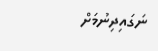ނަގައިދިނުމަށް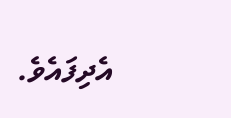އެދިފައެވެ.